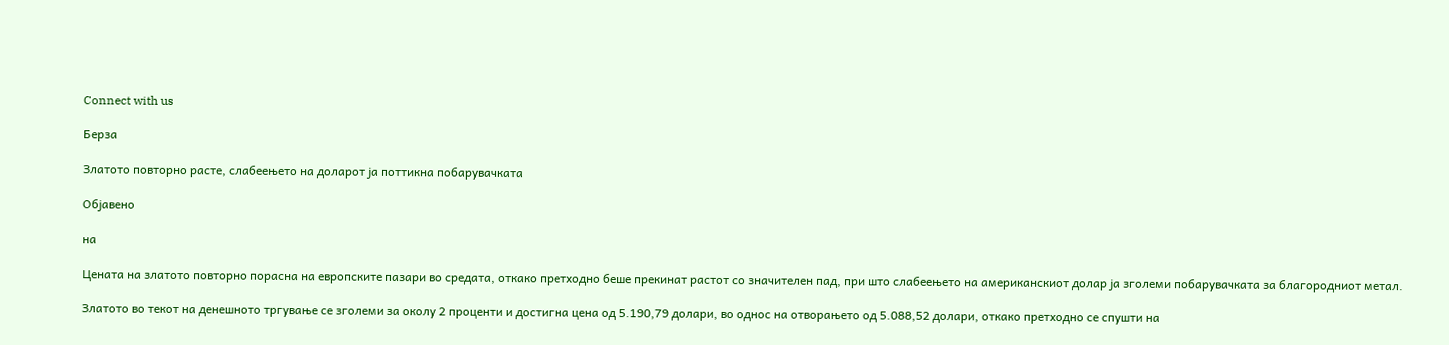Connect with us

Берза

Златото повторно расте, слабеењето на доларот ја поттикна побарувачката

Објавено

на

Цената на златото повторно порасна на европските пазари во средата, откако претходно беше прекинат растот со значителен пад, при што слабеењето на американскиот долар ја зголеми побарувачката за благородниот метал.

Златото во текот на денешното тргување се зголеми за околу 2 проценти и достигна цена од 5.190,79 долари, во однос на отворањето од 5.088,52 долари, откако претходно се спушти на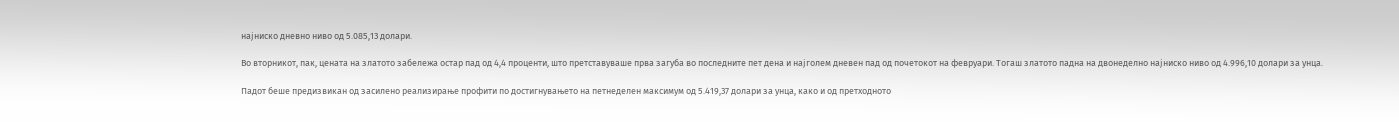најниско дневно ниво од 5.085,13 долари.

Во вторникот, пак, цената на златото забележа остар пад од 4,4 проценти, што претставуваше прва загуба во последните пет дена и најголем дневен пад од почетокот на февруари. Тогаш златото падна на двонеделно најниско ниво од 4.996,10 долари за унца.

Падот беше предизвикан од засилено реализирање профити по достигнувањето на петнеделен максимум од 5.419,37 долари за унца, како и од претходното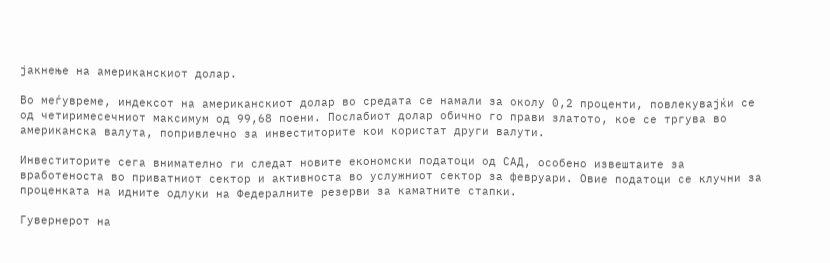јакнење на американскиот долар.

Во меѓувреме, индексот на американскиот долар во средата се намали за околу 0,2 проценти, повлекувајќи се од четиримесечниот максимум од 99,68 поени. Послабиот долар обично го прави златото, кое се тргува во американска валута, попривлечно за инвеститорите кои користат други валути.

Инвеститорите сега внимателно ги следат новите економски податоци од САД, особено извештаите за вработеноста во приватниот сектор и активноста во услужниот сектор за февруари. Овие податоци се клучни за проценката на идните одлуки на Федералните резерви за каматните стапки.

Гувернерот на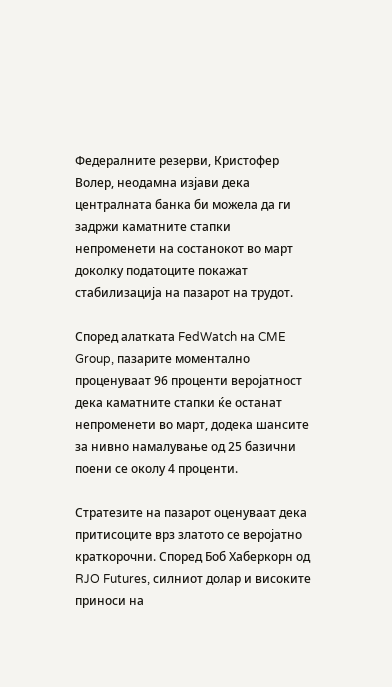Федералните резерви, Кристофер Волер, неодамна изјави дека централната банка би можела да ги задржи каматните стапки непроменети на состанокот во март доколку податоците покажат стабилизација на пазарот на трудот.

Според алатката FedWatch на CME Group, пазарите моментално проценуваат 96 проценти веројатност дека каматните стапки ќе останат непроменети во март, додека шансите за нивно намалување од 25 базични поени се околу 4 проценти.

Стратезите на пазарот оценуваат дека притисоците врз златото се веројатно краткорочни. Според Боб Хаберкорн од RJO Futures, силниот долар и високите приноси на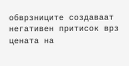обврзниците создаваат негативен притисок врз цената на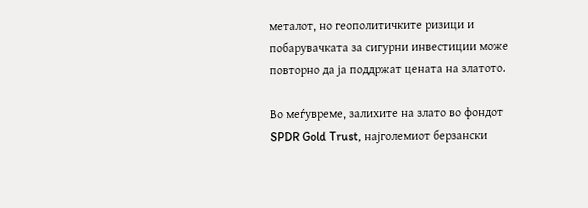металот, но геополитичките ризици и побарувачката за сигурни инвестиции може повторно да ја поддржат цената на златото.

Во меѓувреме, залихите на злато во фондот SPDR Gold Trust, најголемиот берзански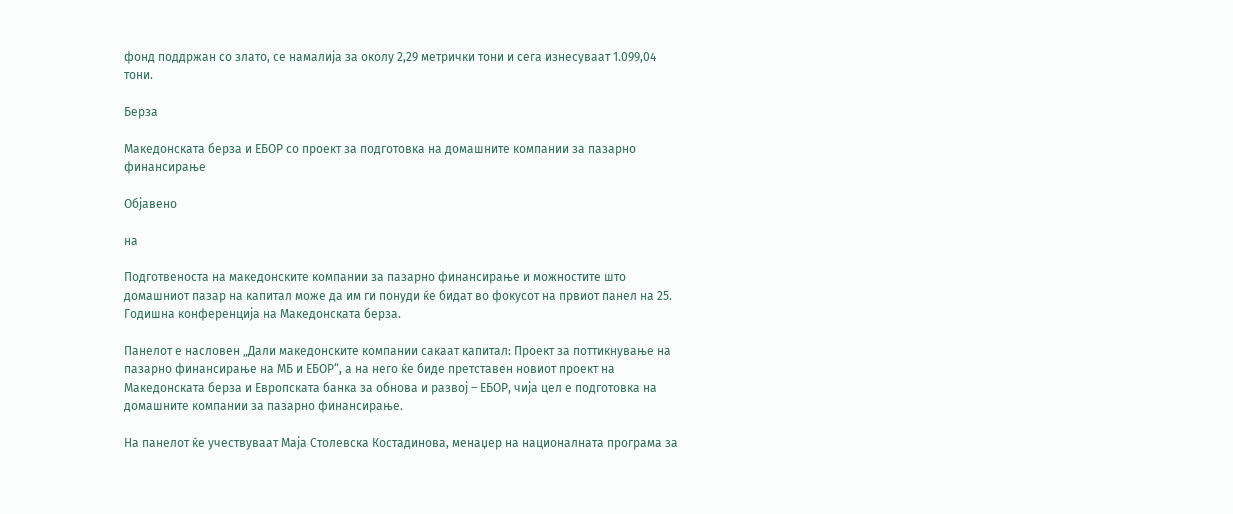фонд поддржан со злато, се намалија за околу 2,29 метрички тони и сега изнесуваат 1.099,04 тони.

Берза

Македонската берза и ЕБОР со проект за подготовка на домашните компании за пазарно финансирање

Објавено

на

Подготвеноста на македонските компании за пазарно финансирање и можностите што домашниот пазар на капитал може да им ги понуди ќе бидат во фокусот на првиот панел на 25. Годишна конференција на Македонската берза.

Панелот е насловен „Дали македонските компании сакаат капитал: Проект за поттикнување на пазарно финансирање на МБ и ЕБОР“, а на него ќе биде претставен новиот проект на Македонската берза и Европската банка за обнова и развој – ЕБОР, чија цел е подготовка на домашните компании за пазарно финансирање.

На панелот ќе учествуваат Маја Столевска Костадинова, менаџер на националната програма за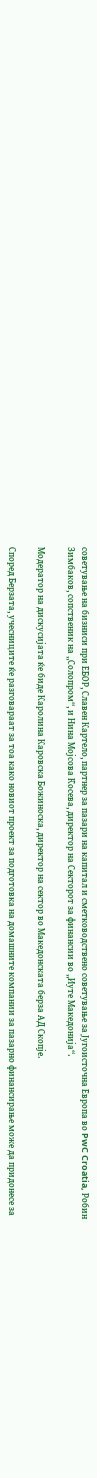советување на бизниси при ЕБОР, Славен Картело, партнер за пазари на капитал и сметководствено советување за Југоисточна Европа во PwC Croatia, Робин Зимбаков, сопственик на „Солопром“, и Нина Мојсова Ќосева, директор на Секторот за финансии во „Иуте Македонија“.

Модератор на дискусијата ќе биде Каролина Каровска Божиноска, директор на сектор во Македонската берза АД Скопје.

Според Берзата, учесниците ќе разговараат за тоа како новиот проект за подготовка на домашните компании за пазарно финансирање може да придонесе за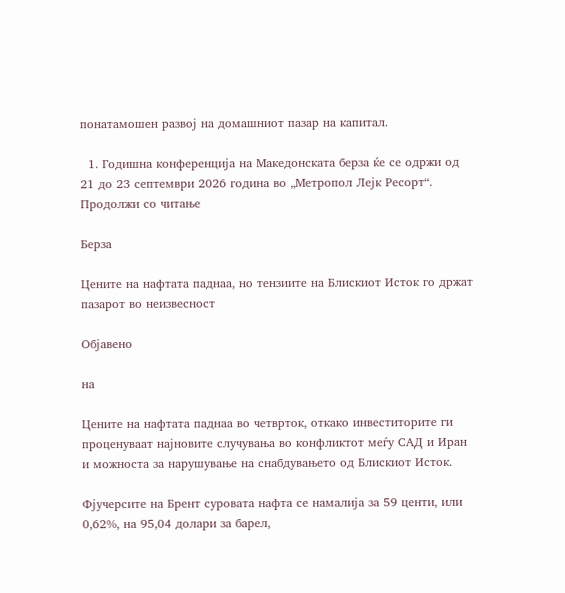понатамошен развој на домашниот пазар на капитал.

  1. Годишна конференција на Македонската берза ќе се одржи од 21 до 23 септември 2026 година во „Метропол Лејк Ресорт“.
Продолжи со читање

Берза

Цените на нафтата паднаа, но тензиите на Блискиот Исток го држат пазарот во неизвесност

Објавено

на

Цените на нафтата паднаа во четврток, откако инвеститорите ги проценуваат најновите случувања во конфликтот меѓу САД и Иран и можноста за нарушување на снабдувањето од Блискиот Исток.

Фјучерсите на Брент суровата нафта се намалија за 59 центи, или 0,62%, на 95,04 долари за барел,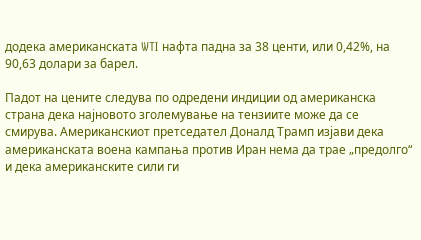додека американската WTI нафта падна за 38 центи, или 0,42%, на 90,63 долари за барел.

Падот на цените следува по одредени индиции од американска страна дека најновото зголемување на тензиите може да се смирува. Американскиот претседател Доналд Трамп изјави дека американската воена кампања против Иран нема да трае „предолго“ и дека американските сили ги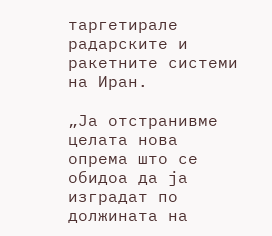таргетирале радарските и ракетните системи на Иран.

„Ја отстранивме целата нова опрема што се обидоа да ја изградат по должината на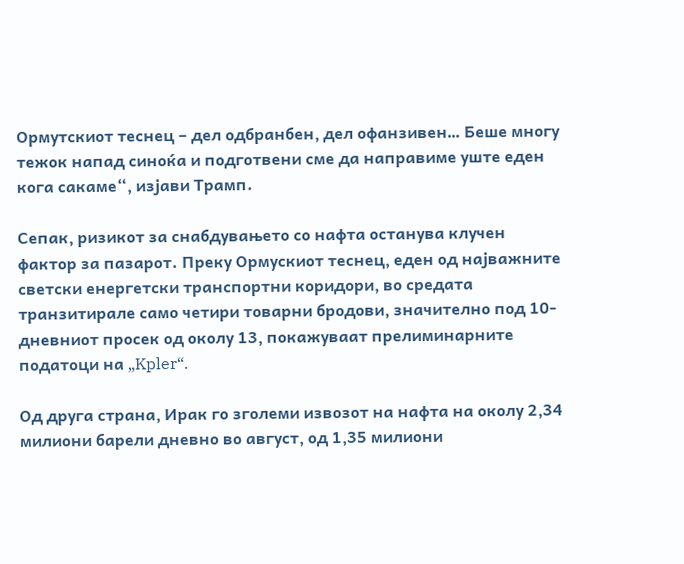Ормутскиот теснец – дел одбранбен, дел офанзивен… Беше многу тежок напад синоќа и подготвени сме да направиме уште еден кога сакаме“, изјави Трамп.

Сепак, ризикот за снабдувањето со нафта останува клучен фактор за пазарот. Преку Ормускиот теснец, еден од најважните светски енергетски транспортни коридори, во средата транзитирале само четири товарни бродови, значително под 10-дневниот просек од околу 13, покажуваат прелиминарните податоци на „Kpler“.

Од друга страна, Ирак го зголеми извозот на нафта на околу 2,34 милиони барели дневно во август, од 1,35 милиони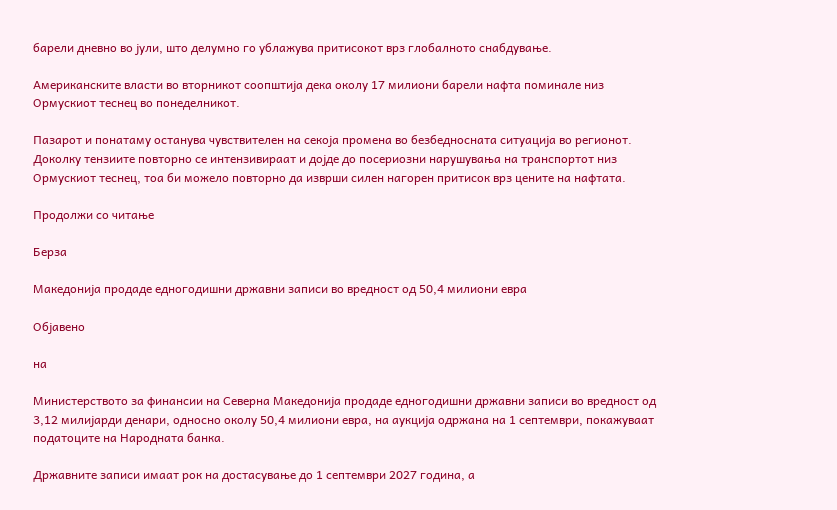барели дневно во јули, што делумно го ублажува притисокот врз глобалното снабдување.

Американските власти во вторникот соопштија дека околу 17 милиони барели нафта поминале низ Ормускиот теснец во понеделникот.

Пазарот и понатаму останува чувствителен на секоја промена во безбедносната ситуација во регионот. Доколку тензиите повторно се интензивираат и дојде до посериозни нарушувања на транспортот низ Ормускиот теснец, тоа би можело повторно да изврши силен нагорен притисок врз цените на нафтата.

Продолжи со читање

Берза

Македонија продаде едногодишни државни записи во вредност од 50,4 милиони евра

Објавено

на

Министерството за финансии на Северна Македонија продаде едногодишни државни записи во вредност од 3,12 милијарди денари, односно околу 50,4 милиони евра, на аукција одржана на 1 септември, покажуваат податоците на Народната банка.

Државните записи имаат рок на достасување до 1 септември 2027 година, а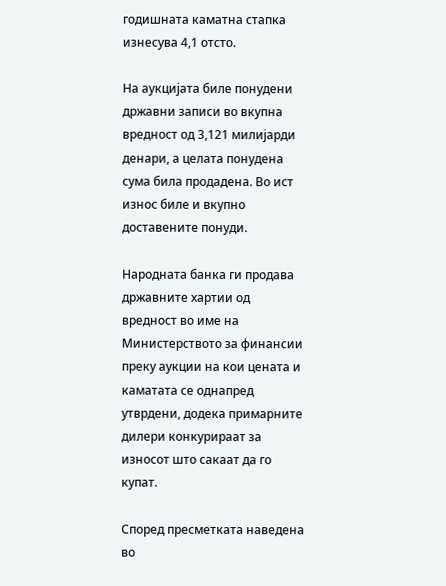годишната каматна стапка изнесува 4,1 отсто.

На аукцијата биле понудени државни записи во вкупна вредност од 3,121 милијарди денари, а целата понудена сума била продадена. Во ист износ биле и вкупно доставените понуди.

Народната банка ги продава државните хартии од вредност во име на Министерството за финансии преку аукции на кои цената и каматата се однапред утврдени, додека примарните дилери конкурираат за износот што сакаат да го купат.

Според пресметката наведена во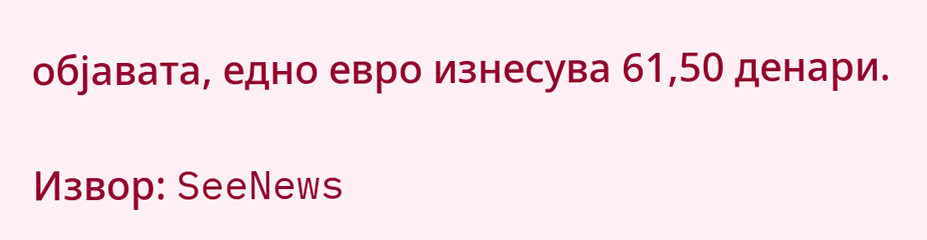објавата, едно евро изнесува 61,50 денари.

Извор: SeeNews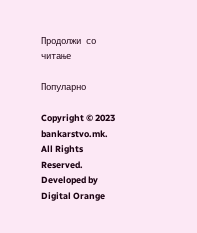Продолжи со читање

Популарно

Copyright © 2023 bankarstvo.mk. All Rights Reserved. Developed by Digital Orange